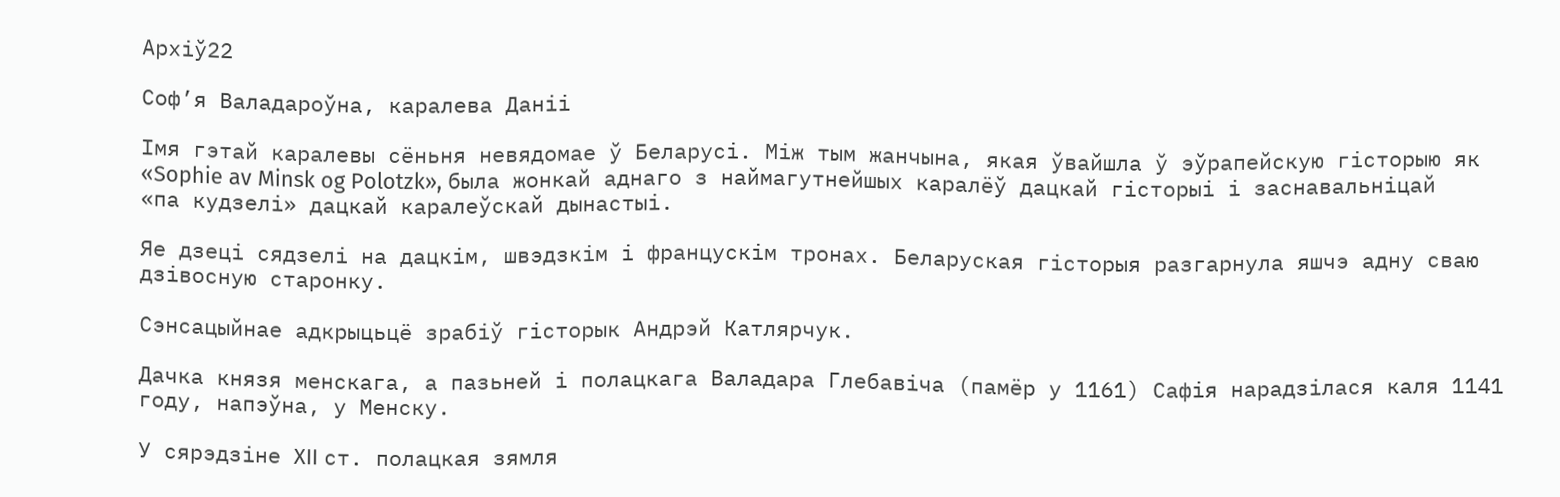Архіў22

Соф’я Валадароўна, каралева Даніі

Імя гэтай каралевы сёньня невядомае ў Беларусі. Між тым жанчына, якая ўвайшла ў эўрапейскую гісторыю як «Sophie av Minsk og Polotzk», была жонкай аднаго з наймагутнейшых каралёў дацкай гісторыі і заснавальніцай «па кудзелі» дацкай каралеўскай дынастыі.

Яе дзеці сядзелі на дацкім, швэдзкім і францускім тронах. Беларуская гісторыя разгарнула яшчэ адну сваю дзівосную старонку.

Сэнсацыйнае адкрыцьцё зрабіў гісторык Андрэй Катлярчук.

Дачка князя менскага, а пазьней і полацкага Валадара Глебавіча (памёр у 1161) Сафія нарадзілася каля 1141 году, напэўна, у Менску.

У сярэдзіне XII ст. полацкая зямля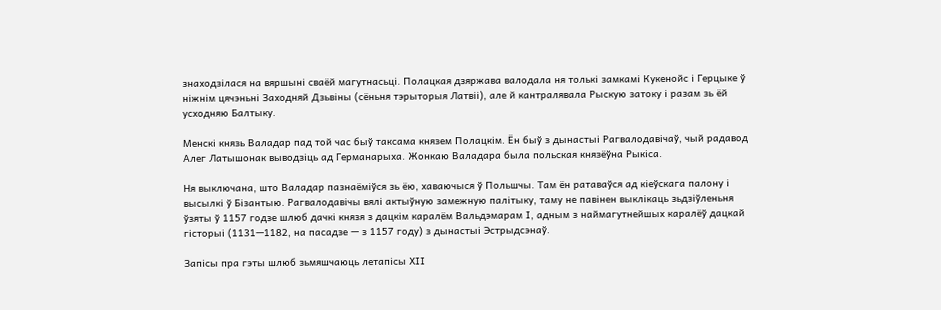знаходзілася на вяршыні сваёй магутнасьці. Полацкая дзяржава валодала ня толькі замкамі Кукенойс і Герцыке ў ніжнім цячэньні Заходняй Дзьвіны (сёньня тэрыторыя Латвіі), але й кантралявала Рыскую затоку і разам зь ёй усходняю Балтыку.

Менскі князь Валадар пад той час быў таксама князем Полацкім. Ён быў з дынастыі Рагвалодавічаў, чый радавод Алег Латышонак выводзіць ад Германарыха. Жонкаю Валадара была польская князёўна Рыкіса.

Ня выключана, што Валадар пазнаёміўся зь ёю, хаваючыся ў Польшчы. Там ён ратаваўся ад кіеўскага палону і высылкі ў Бізантыю. Рагвалодавічы вялі актыўную замежную палітыку, таму не павінен выклікаць зьдзіўленьня ўзяты ў 1157 годзе шлюб дачкі князя з дацкім каралём Вальдэмарам І, адным з наймагутнейшых каралёў дацкай гісторыі (1131—1182, на пасадзе — з 1157 году) з дынастыі Эстрыдсэнаў.

Запісы пра гэты шлюб зьмяшчаюць летапісы ХІІ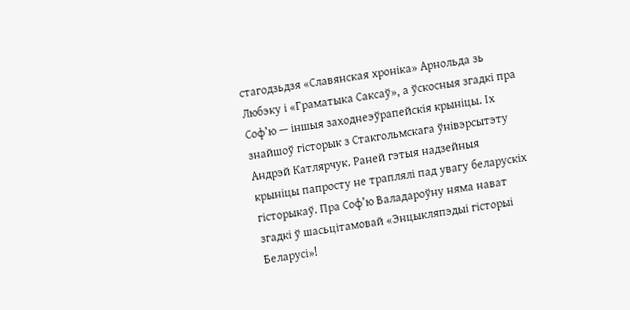стагодзьдзя «Славянская хроніка» Арнольда зь Любэку і «Граматыка Саксаў», а ўскосныя згадкі пра Соф’ю — іншыя заходнеэўрапейскія крыніцы. Іх знайшоў гісторык з Стакгольмскага ўнівэрсытэту Андрэй Катлярчук. Раней гэтыя надзейныя крыніцы папросту не траплялі пад увагу беларускіх гісторыкаў. Пра Соф’ю Валадароўну няма нават згадкі ў шасьцітамовай «Энцыкляпэдыі гісторыі Беларусі»!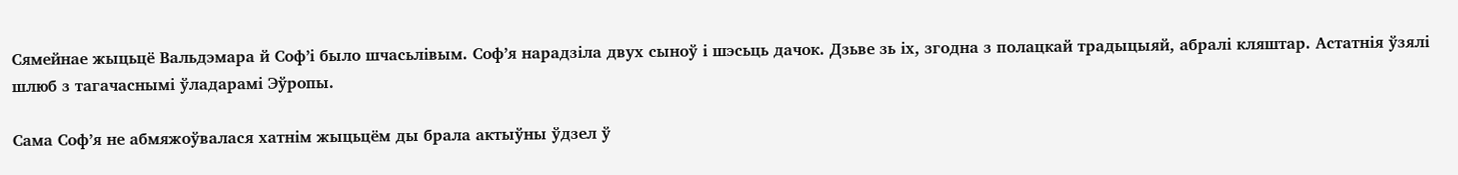Сямейнае жыцьцё Вальдэмара й Соф’і было шчасьлівым. Соф’я нарадзіла двух сыноў і шэсьць дачок. Дзьве зь іх, згодна з полацкай традыцыяй, абралі кляштар. Астатнія ўзялі шлюб з тагачаснымі ўладарамі Эўропы.

Сама Соф’я не абмяжоўвалася хатнім жыцьцём ды брала актыўны ўдзел ў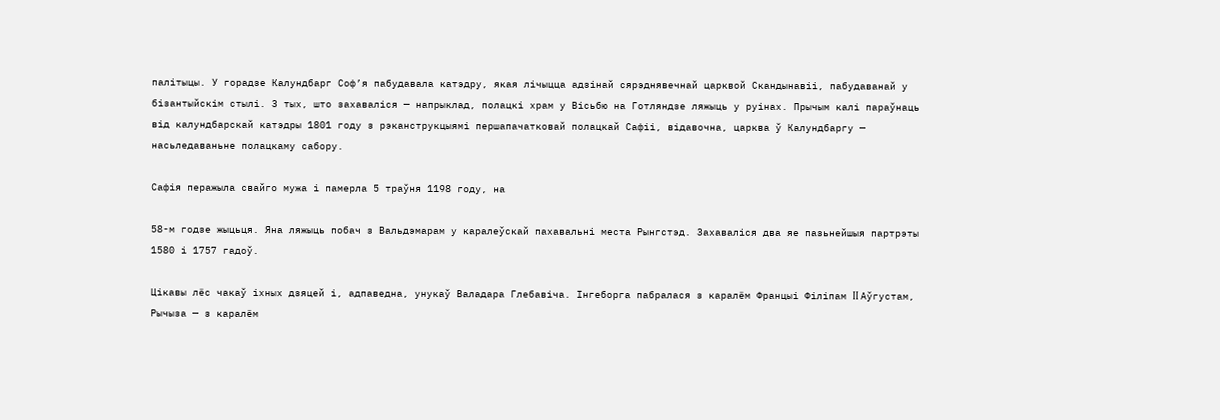палітыцы. У горадзе Калундбарг Соф’я пабудавала катэдру, якая лічыцца адзінай сярэднявечнай царквой Скандынавіі, пабудаванай у бізантыйскім стылі. З тых, што захаваліся — напрыклад, полацкі храм у Вісьбю на Готляндзе ляжыць у руінах. Прычым калі параўнаць від калундбарскай катэдры 1801 году з рэканструкцыямі першапачатковай полацкай Сафіі, відавочна, царква ў Калундбаргу — насьледаваньне полацкаму сабору.

Сафія перажыла свайго мужа і памерла 5 траўня 1198 году, на

58-м годзе жыцьця. Яна ляжыць побач з Вальдэмарам у каралеўскай пахавальні места Рынгстэд. Захаваліся два яе пазьнейшыя партрэты 1580 і 1757 гадоў.

Цікавы лёс чакаў іхных дзяцей і, адпаведна, унукаў Валадара Глебавіча. Інгеборга пабралася з каралём Францыі Філіпам II Аўгустам, Рычыза — з каралём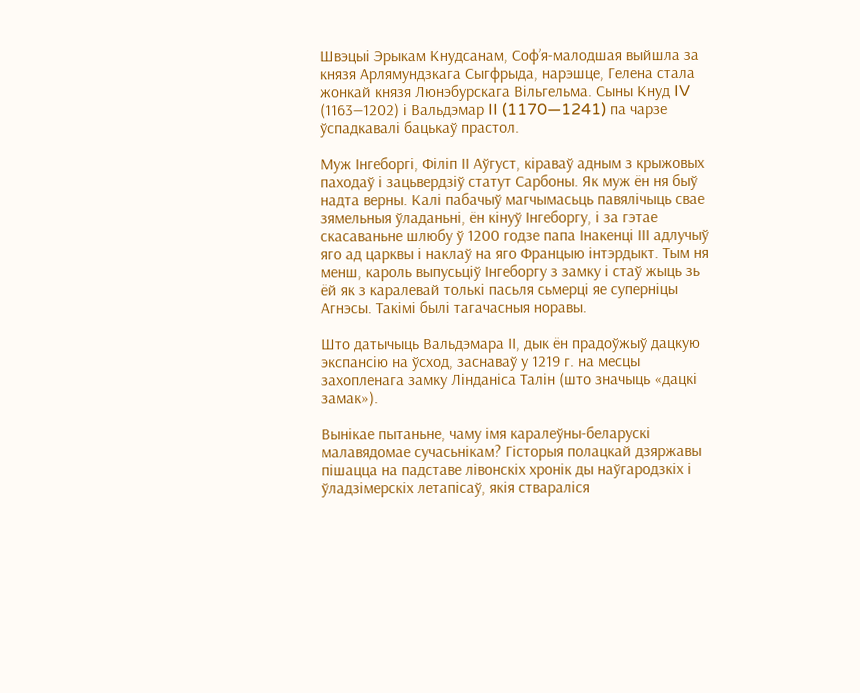Швэцыі Эрыкам Кнудсанам, Соф’я-малодшая выйшла за князя Арлямундзкага Сыгфрыда, нарэшце, Гелена стала жонкай князя Люнэбурскага Вільгельма. Сыны Кнуд IV (1163—1202) і Вальдэмар II (1170—1241) па чарзе ўспадкавалі бацькаў прастол.

Муж Інгеборгі, Філіп ІІ Аўгуст, кіраваў адным з крыжовых паходаў і зацьвердзіў статут Сарбоны. Як муж ён ня быў надта верны. Калі пабачыў магчымасьць павялічыць свае зямельныя ўладаньні, ён кінуў Інгеборгу, і за гэтае скасаваньне шлюбу ў 1200 годзе папа Інакенці ІІІ адлучыў яго ад царквы і наклаў на яго Францыю інтэрдыкт. Тым ня менш, кароль выпусьціў Інгеборгу з замку і стаў жыць зь ёй як з каралевай толькі пасьля сьмерці яе суперніцы Агнэсы. Такімі былі тагачасныя норавы.

Што датычыць Вальдэмара ІІ, дык ён прадоўжыў дацкую экспансію на ўсход, заснаваў у 1219 г. на месцы захопленага замку Лінданіса Талін (што значыць «дацкі замак»).

Вынікае пытаньне, чаму імя каралеўны-беларускі малавядомае сучасьнікам? Гісторыя полацкай дзяржавы пішацца на падставе лівонскіх хронік ды наўгародзкіх і ўладзімерскіх летапісаў, якія ствараліся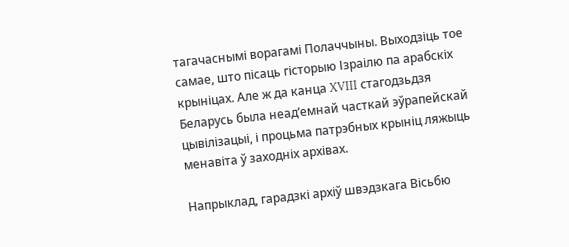тагачаснымі ворагамі Полаччыны. Выходзіць тое самае, што пісаць гісторыю Ізраілю па арабскіх крыніцах. Але ж да канца XVIII стагодзьдзя Беларусь была неад’емнай часткай эўрапейскай цывілізацыі, і процьма патрэбных крыніц ляжыць менавіта ў заходніх архівах.

Напрыклад, гарадзкі архіў швэдзкага Вісьбю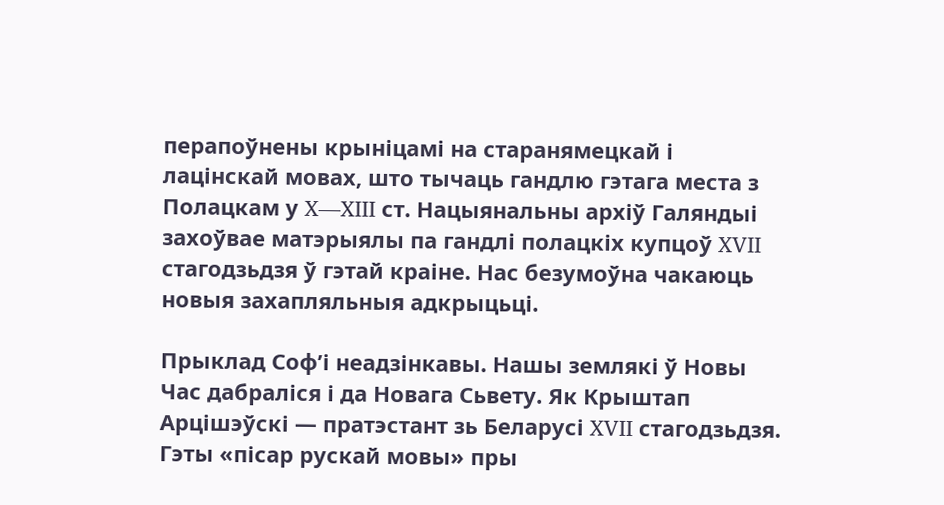перапоўнены крыніцамі на старанямецкай і лацінскай мовах, што тычаць гандлю гэтага места з Полацкам у X—XIII ст. Нацыянальны архіў Галяндыі захоўвае матэрыялы па гандлі полацкіх купцоў XVII стагодзьдзя ў гэтай краіне. Нас безумоўна чакаюць новыя захапляльныя адкрыцьці.

Прыклад Соф’і неадзінкавы. Нашы землякі ў Новы Час дабраліся і да Новага Сьвету. Як Крыштап Арцішэўскі — пратэстант зь Беларусі XVII стагодзьдзя. Гэты «пісар рускай мовы» пры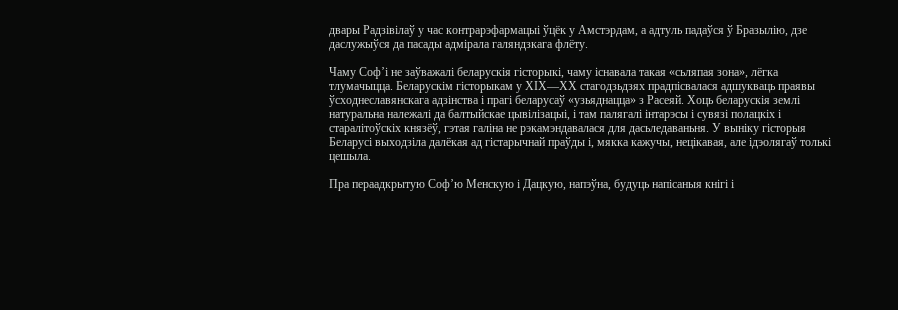двары Радзівілаў у час контрарэфармацыі ўцёк у Амстэрдам, а адтуль падаўся ў Бразылію, дзе даслужыўся да пасады адмірала галяндзкага флёту.

Чаму Соф’і не заўважалі беларускія гісторыкі, чаму існавала такая «сьляпая зона», лёгка тлумачыцца. Беларускім гісторыкам у ХІХ—ХХ стагодзьдзях прадпісвалася адшукваць праявы ўсходнеславянскага адзінства і прагі беларусаў «узьяднацца» з Расеяй. Хоць беларускія землі натуральна належалі да балтыйскае цывілізацыі, і там палягалі інтарэсы і сувязі полацкіх і старалітоўскіх князёў, гэтая галіна не рэкамэндавалася для дасьледаваньня. У выніку гісторыя Беларусі выходзіла далёкая ад гістарычнай праўды і, мякка кажучы, нецікавая, але ідэолягаў толькі цешыла.

Пра пераадкрытую Соф’ю Менскую і Дацкую, напэўна, будуць напісаныя кнігі і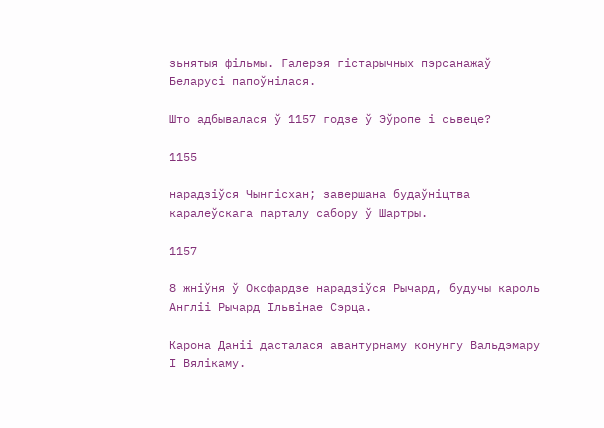зьнятыя фільмы. Галерэя гістарычных пэрсанажаў Беларусі папоўнілася.

Што адбывалася ў 1157 годзе ў Эўропе і сьвеце?

1155

нарадзіўся Чынгісхан; завершана будаўніцтва каралеўскага парталу сабору ў Шартры.

1157

8 жніўня ў Оксфардзе нарадзіўся Рычард, будучы кароль Англіі Рычард Ільвінае Сэрца.

Карона Даніі дасталася авантурнаму конунгу Вальдэмару І Вялікаму.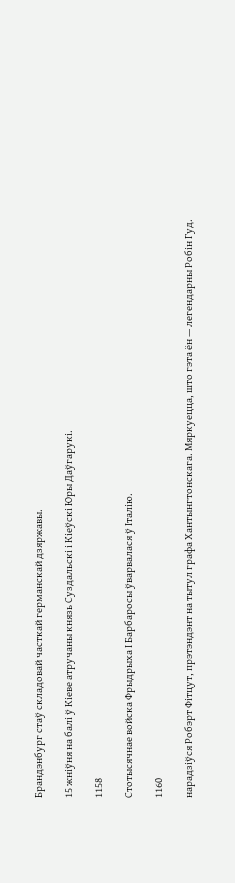Брандэнбург стаў складовай часткай германскай дзяржавы.

15 жніўня на балі ў Кіеве атручаны князь Суздальскі і Кіеўскі Юры Даўгарукі.

1158

Стотысячнае войска Фрыдрыха І Барбаросы ўварвалася ў Італію.

1160

нарадзіўся Робэрт Фітцут, прэтэндэнт на тытул графа Хантынгтонскага. Мяркуецца, што гэта ён — легендарны Робін Гуд.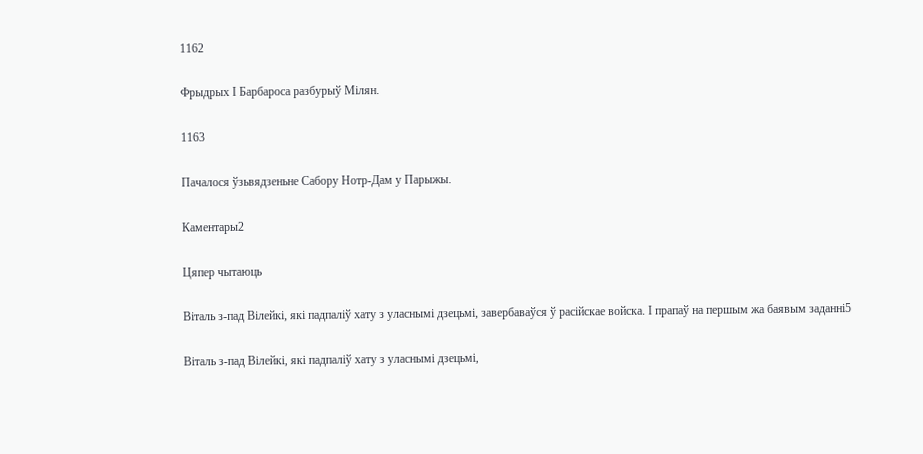1162

Фрыдрых І Барбароса разбурыў Мілян.

1163

Пачалося ўзьвядзеньне Сабору Нотр-Дам у Парыжы.

Каментары2

Цяпер чытаюць

Віталь з-пад Вілейкі, які падпаліў хату з уласнымі дзецьмі, завербаваўся ў расійскае войска. І прапаў на першым жа баявым заданні5

Віталь з-пад Вілейкі, які падпаліў хату з уласнымі дзецьмі,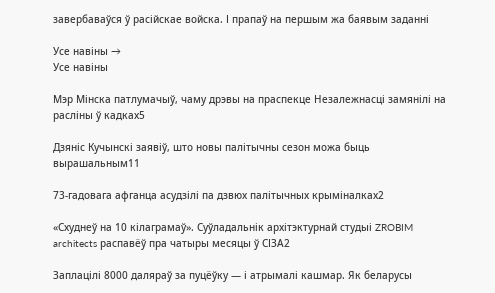завербаваўся ў расійскае войска. І прапаў на першым жа баявым заданні

Усе навіны →
Усе навіны

Мэр Мінска патлумачыў, чаму дрэвы на праспекце Незалежнасці замянілі на расліны ў кадках5

Дзяніс Кучынскі заявіў, што новы палітычны сезон можа быць вырашальным11

73‑гадовага афганца асудзілі па дзвюх палітычных крыміналках2

«Схуднеў на 10 кілаграмаў». Суўладальнік архітэктурнай студыі ZROBIM architects распавёў пра чатыры месяцы ў СІЗА2

Заплацілі 8000 даляраў за пуцёўку — і атрымалі кашмар. Як беларусы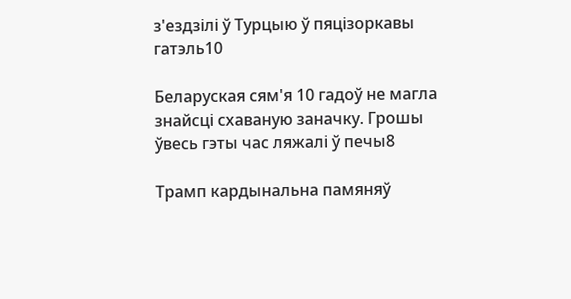з'ездзілі ў Турцыю ў пяцізоркавы гатэль10

Беларуская сям'я 10 гадоў не магла знайсці схаваную заначку. Грошы ўвесь гэты час ляжалі ў печы8

Трамп кардынальна памяняў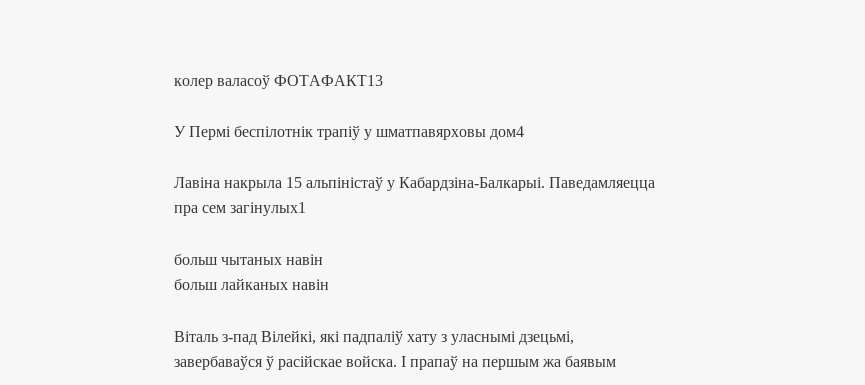колер валасоў ФОТАФАКТ13

У Пермі беспілотнік трапіў у шматпавярховы дом4

Лавіна накрыла 15 альпіністаў у Кабардзіна-Балкарыі. Паведамляецца пра сем загінулых1

больш чытаных навін
больш лайканых навін

Віталь з-пад Вілейкі, які падпаліў хату з уласнымі дзецьмі, завербаваўся ў расійскае войска. І прапаў на першым жа баявым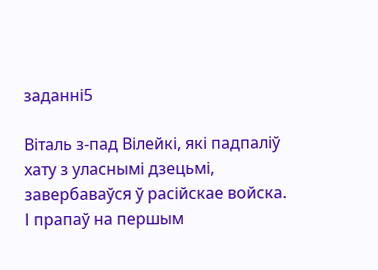заданні5

Віталь з-пад Вілейкі, які падпаліў хату з уласнымі дзецьмі, завербаваўся ў расійскае войска. І прапаў на першым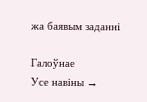жа баявым заданні

Галоўнае
Усе навіны →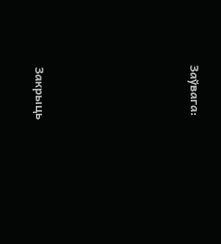Заўвага:









Закрыць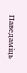Паведаміць